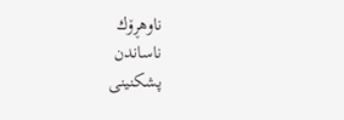ناوهڕۆك
ناساندن
پشکنینی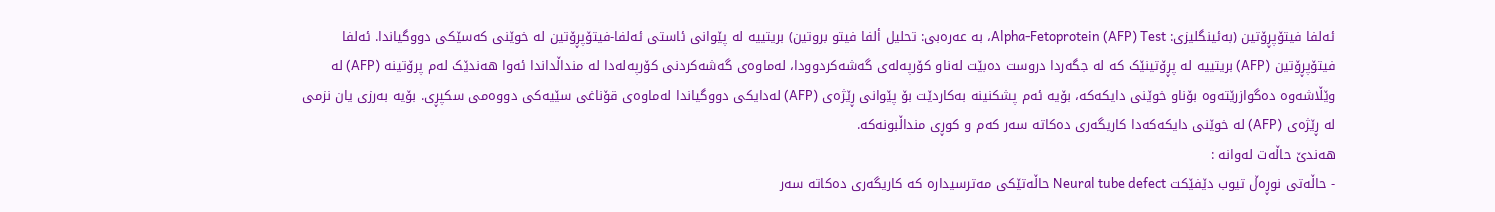ئەلفا فیتۆپڕۆتین (بەئینگلیزی: Alpha-Fetoprotein (AFP) Test، بە عەرەبی: تحلیل ألفا فیتو بروتین) بریتییە لە پێوانی ئاستی ئەلفا-فیتۆپڕۆتین لە خوێنی کەسێکی دووگیاندا. ئەلفا فیتۆپڕۆتین (AFP) بریتییە لە پڕۆتینێک کە لە جگەردا دروست دەبێت لەناو کۆرپەلەی گەشەکردوودا، لەماوەی گەشەکردنی کۆرپەلەدا لە منداڵداندا ئەوا هەندێک لەم پرۆتینە (AFP) لە وێڵاشەوە دەگوازرێتەوە بۆناو خوێنی دایکەکە، بۆیە ئەم پشکنینە بەکاردێت بۆ پێوانی ڕێژەی (AFP) لەدایکی دووگیاندا لەماوەی قۆناغی سێیەکی دووەمی سکپڕی. بۆیە بەرزی یان نزمی لە ڕێژەی (AFP) لە خوێنی دایکەکەدا کاریگەری دەکاتە سەر کەم و کوڕی منداڵبونەکە.
هەندێ حاڵەت لەوانە :
- حاڵەتی نوڕەڵ تیوب دێفێکت Neural tube defect حاڵەتێکی مەترسیدارە کە کاریگەری دەکاتە سەر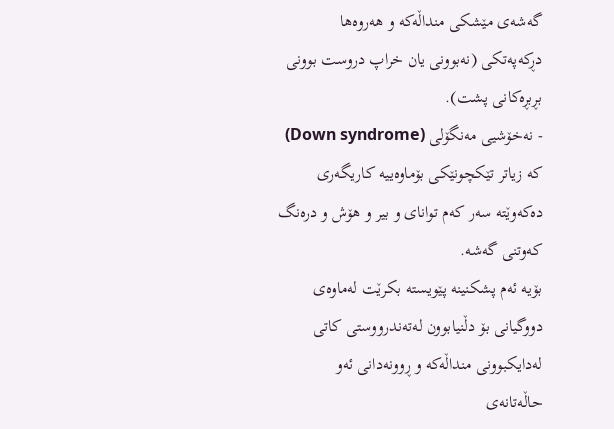گەشەی مێشکی منداڵەکە و هەروەها دڕکەپەتکی (نەبوونی یان خراپ دروست بوونی بڕبڕەکانی پشت).
- نەخۆشیی مەنگۆلی (Down syndrome) کە زیاتر تێکچونێکی بۆماوەییە کاریگەری دەکەوێتە سەر کەم توانای و بیر و هۆش و درەنگ کەوتنی گەشە.
بۆیە ئەم پشکنینە پێویستە بکرێت لەماوەی دووگیانی بۆ دڵنیابوون لەتەندرووستی کاتی لەدایکبوونی منداڵەکە و ڕوونەدانی ئەو حاڵەتانەی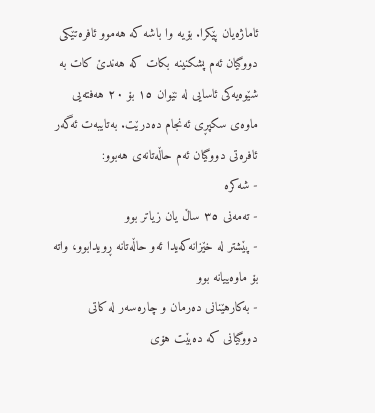ئاماژەیان پێکرا. بۆیە وا باشە کە هەموو ئافرەتێکی دووگیان ئەم پشکنینە بکات کە هەندێ کات بە شێوەیەکی ئاسایی لە نێوان ١٥ بۆ ٢٠ هەفتەیی ماوەی سکپڕی ئەنجام دەدرێت. بەتایبەت ئەگەر ئافرەتی دووگیان ئەم حاڵەتانەی هەبوو:
- شەکرە
- تەمەنی ٣٥ ساڵ یان زیاتر بوو
- پێشتر لە خێزانەکەیدا ئەو حاڵەتانە ڕویدابوو، واتە بۆ ماوەییانە بوو
- بەکارهێنانی دەرمان و چارەسەر لە کاتی دووگیانی کە دەبێت هۆی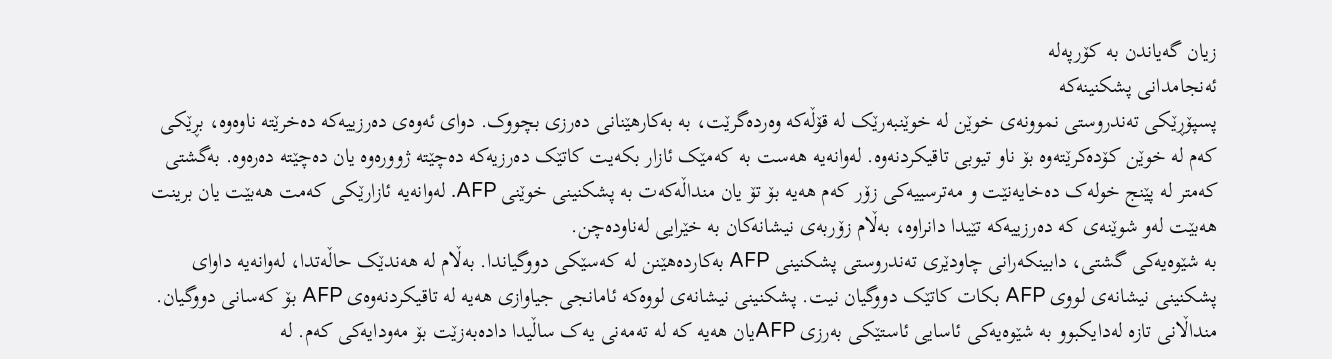زیان گەیاندن بە کۆرپەلە
ئەنجامدانی پشکنینەکە
پسپۆڕێکی تەندروستی نموونەی خوێن لە خوێنبەرێک لە قۆڵەکە وەردەگرێت، بە بەکارهێنانی دەرزی بچووک. دوای ئەوەی دەرزییەکە دەخرێتە ناوەوە، بڕێکی کەم لە خوێن کۆدەکرێتەوە بۆ ناو تیوبی تاقیکردنەوە. لەوانەیە هەست بە کەمێک ئازار بکەیت کاتێک دەرزیەکە دەچێتە ژوورەوە یان دەچێتە دەرەوە. بەگشتی کەمتر لە پێنج خولەک دەخایەنێت و مەترسییەکی زۆر کەم هەیە بۆ تۆ یان منداڵەکەت بە پشکنینی خوێنی AFP. لەوانەیە ئازارێکی کەمت هەبێت یان برینت هەبێت لەو شوێنەی کە دەرزییەکە تێیدا دانراوە، بەڵام زۆربەی نیشانەکان بە خێرایی لەناودەچن.
بە شێوەیەکی گشتی، دابینکەرانی چاودێری تەندروستی پشکنینی AFP بەکاردەهێنن لە کەسێکی دووگیاندا. بەڵام لە هەندێک حاڵەتدا، لەوانەیە داوای پشکنینی نیشانەی لووی AFP بکات کاتێک دووگیان نیت. پشکنینی نیشانەی لووەکە ئامانجی جیاوازی هەیە لە تاقیکردنەوەی AFP بۆ کەسانی دووگیان.
منداڵانی تازە لەدایکبوو بە شێوەیەکی ئاسایی ئاستێکی بەرزی AFPیان هەیە کە لە تەمەنی یەک ساڵیدا دادەبەزێت بۆ مەودایەکی کەم. لە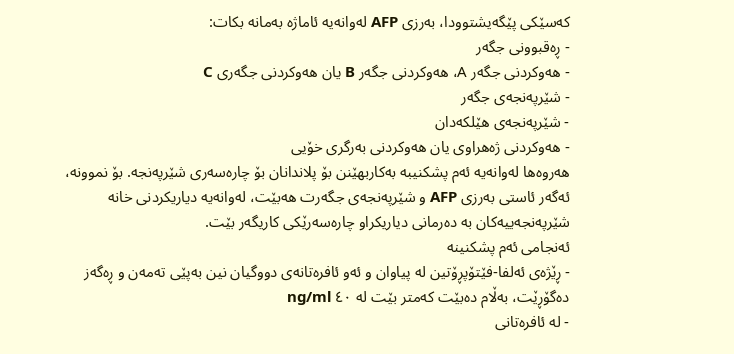کەسێکی پێگەیشتوودا، بەرزی AFP لەوانەیە ئاماژە بەمانە بکات:
- ڕەقبوونی جگەر
- هەوکردنی جگەر A، هەوکردنی جگەر B یان هەوکردنی جگەری C
- شێرپەنجەی جگەر
- شێرپەنجەی هێلکەدان
- هەوکردنی ژەهراوی یان هەوکردنی بەرگری خۆیی
هەروەها لەوانەیە ئەم پشکنیبە بەکاربهێنن بۆ پلاندانان بۆ چارەسەری شێرپەنجە. بۆ نموونە، ئەگەر ئاستی بەرزی AFP و شێرپەنجەی جگەرت هەبێت، لەوانەیە دیاریکردنی خانە شێرپەنجەییەکان بە دەرمانی دیاریکراو چارەسەرێکی کاریگەر بێت.
ئەنجامی ئەم پشکنینە
- ڕێژەی ئەلفا-فێتۆپڕۆتین لە پیاوان و ئەو ئافرەتانەی دووگیان نین بەپێی تەمەن و ڕەگەز دەگۆڕێت، بەڵام دەبێت کەمتر بێت لە ٤٠ ng/ml
- لە ئافرەتانی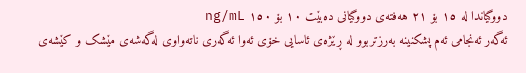دووگیاندا لە ١٥ بۆ ٢١ هەفتەی دووگیانی دەبێت ١٠ بۆ ١٥۰ ng/mL
ئەگەر ئەنجامی ئەم پشکنینە بەرزتربوو لە ڕێژەی ئاسایی خۆی ئەوا ئەگەری ناتەواوی لەگەشەی مێشک و کێشەی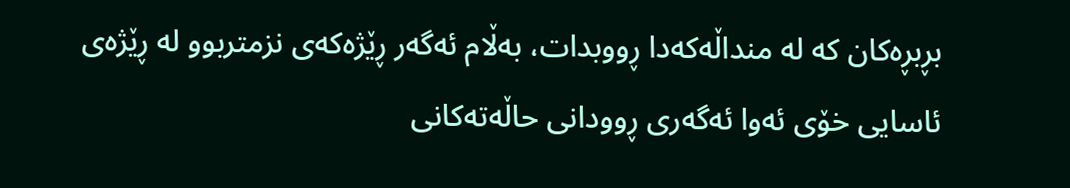بڕبڕەکان کە لە منداڵەکەدا ڕووبدات، بەڵام ئەگەر ڕێژەکەی نزمتربوو لە ڕێژەی ئاسایی خۆی ئەوا ئەگەری ڕوودانی حاڵەتەکانی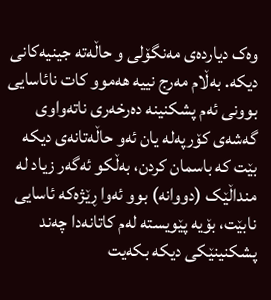وەک دیاردەی مەنگۆلی و حاڵەتە جینیەکانی دیکە. بەڵام مەرج نییە هەموو کات نائاسایی بوونی ئەم پشکنینە دەرخەری ناتەواوی گەشەی کۆرپەلە یان ئەو حاڵەتانەی دیکە بێت کە باسمان کردن، بەڵکو ئەگەر زیاد لە منداڵێک (دووانە) بوو ئەوا ڕێژەکە ئاسایی نابێت، بۆیە پێویستە لەم کاتانەدا چەند پشکنینێکی دیکە بکەیت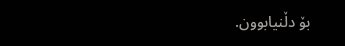بۆ دڵنیابوون.